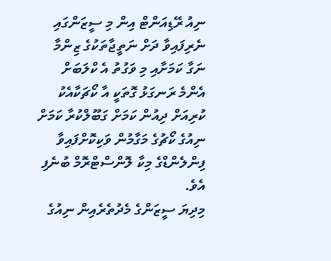ނިއު ރޭޑިއަންޓް އިން މި ސީޒަންގައި ނެރިފައިވާ ދަށް ނަތީޖާތަކުގެ ޒިންމާ ނަގާ ކަމަށާއި މި ވަގުތު އެ ކްލަބަށް އެންމެ ރަނގަޅު ގޮތަކީ އާ ކޯޗަކާއެކު ކުރިއަށް ދިއުން ކަމަށް ގަބޫލްކުރާ ކަމަށް ނިއުގެ ކޯޗުގެ މަގާމުން ވަކިކޮށްފައިވާ ފިންލެންޑްގެ މިކާ ލޮންސްޓްރޮމް ބުނެފި އެވެ.
މިދިޔަ ސީޒަންގެ މެދުތެރެއިން ނިއުގެ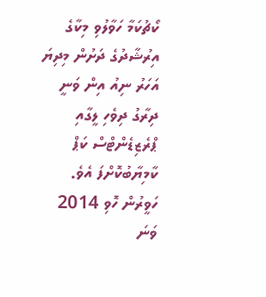ކޯޗުކަމާ ހަވާލުވި މިކާގެ އިރުޝާދުގެ ދަށުން މިދިޔަ އަހަރު ނިއު އިން ވަނީ ދިރާގު ދިވެހި ލީގާއި ޕްރެޒިޑެންޓްސް ކަޕް ކާމިޔާބުކޮށްފަ އެވެ. ހަވީރުން ހޮވި 2014 ވަނަ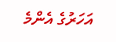އަހަރުގެ އެންމެ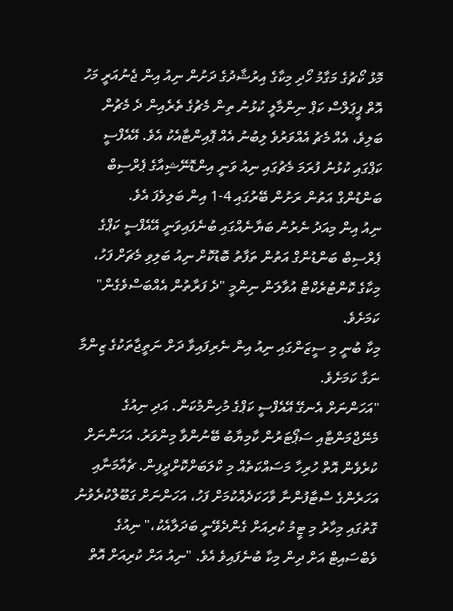މޮޅު ކޯޗުގެ މަގާމު ހޯދި މިކާގެ އިރުޝާދުގެ ދަށުން ނިއު އިން ޖެނުއަރީ މަހު އޮތް ޕީޕަލްސް ކަޕް ނިންމާލީ ކުޅުނު ތިން މެޗުގެ ތެރެއިން ދެ މެޗުން ބަލިވެ، އެއް މެޗު އެއްވަރުވެ ލިބުނު އެއް ޕޮއިންޓާއެކު އެވެ. އޭއެފްސީ ކަޕްގައި ކުޅުނު ފުރަމަ މެޗުގައި ނިއު ވަނީ އިންޑޮނޭޝިއާގެ ޕެރްސިބް ބަންޑުންގް އަތުން ރަށުން ބޭރުގައި 4-1 އިން ބަލިވެފަ އެވެ.
ނިއު އިން މިއަދު ނެރުނު ބަޔާނެއްގައި ބުނެފައިވަނީ އޭއެފްސީ ކަޕްގެ ޕެރްސިބް ބަންޑުންގް އަތުން ތަފާތު ބޮޑުކޮށް ނިއު ބަލިވި މެޗަށް ފަހު، މިކާގެ ކޮންޓުރެކްޓް އުވާލަން ނިންމީ "ދެ ފަރާތުން އެއްބަސްވެގެން" ކަމަށެވެ.
މިކާ ބުނީ މި ސީޒަންގައި ނިއު އިން ނެރިފައިވާ ދަށް ނަތީޖާތަކުގެ ޒިންމާ ނަގާ ކަމަށެވެ.
"އަހަންނަށް އެނގޭ އޭއެފްސީ ކަޕްގެ މުހިންމުކަން. އަދި ނިއުގެ މެނޭޖްމަންޓާއި ސަޕޯޓަރުން ކާމިޔާބު ބޭނުންވާ މިންވަރު. އަހަންނަށް ކުރެވެން އޮތް ހުރިހާ މަސައްކަތެއް މި ކްލަބަށްކޮށްދީފިން. ޗެއާމަނާއި އަހަރެންގެ ސްޓާފުންނާ ވާހަކަދެއްކުމަށް ފަހު، އަހަންނަށް ގަބޫލްކުރެވުނު ގޮތުގައި މިހާރު މި ޓީމު ކުރިއަށް ގެންދެވޭނީ ބަދަލާއެކު،" ނިއުގެ ވެބްސައިޓް އަށް ދިން މިކާ ބުނެފައިވެ އެވެ. "ނިއު އަށް ކުރިއަށް އޮތް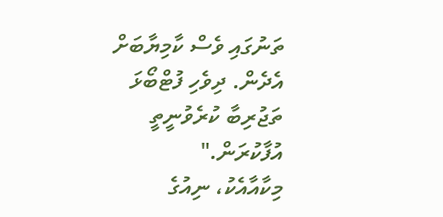ތަނުގައި ވެސް ކާމިޔާބަށް އެދެން. ދިވެހި ފުޓްބޯޅަ ތަޖުރިބާ ކުރެވުނީތީ އުފާކުރަން."
މިކާއާއެކު، ނިއުގެ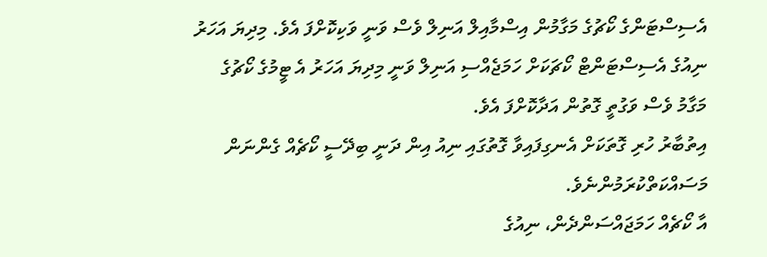އެސިސްޓަންގެ ކޯޗުގެ މަގާމުން އިސްމާއިލް އަނިލް ވެސް ވަނީ ވަކިކޮށްފަ އެވެ. މިދިޔަ އަހަރު ނިއުގެ އެސިސްޓަންޓް ކޯޗަކަށް ހަމަޖެއްސި އަނިލް ވަނީ މިދިޔަ އަހަރު އެ ޓީމުގެ ކޯޗުގެ މަގާމު ވެސް ވަގުތީ ގޮތުން އަދާކޮށްފަ އެވެ.
އިތުބާރު ހުރި ގޮތަކަށް އެނގިފައިވާ ގޮތުގައި ނިއު އިން ދަނީ ބިދޭސީ ކޯޗެއް ގެންނަން މަސައްކަތްކުރަމުންނެވެ.
އާ ކޯޗެއް ހަމަޖައްސަންދެން، ނިއުގެ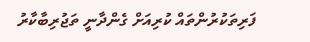ފަރިތަކުރުންތައް ކުރިއަށް ގެންދާނީ ތަޖުރިބާކާރު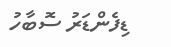ޑިފެންޑަރު ސޮބާހު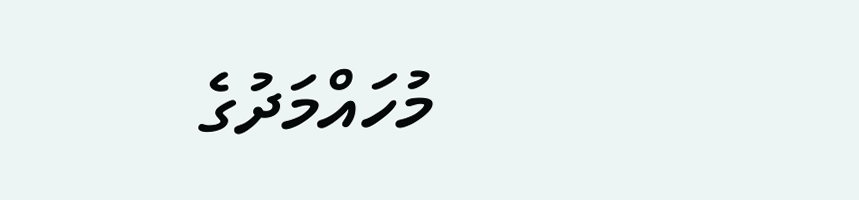މުހައްމަދުގެ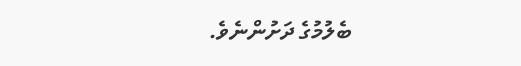ބެލުމުގެ ދަށުންނެވެ.